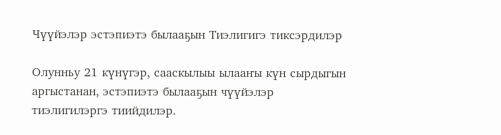Чүүйэлэр эстэпиэтэ былааҕын Тиэлигигэ тиксэрдилэр

Олунньу 21 күнүгэр, сааскылыы ылааҥы күн сырдыгын аргыстанан, эстэпиэтэ былааҕын чүүйэлэр тиэлигилэргэ тиийдилэр.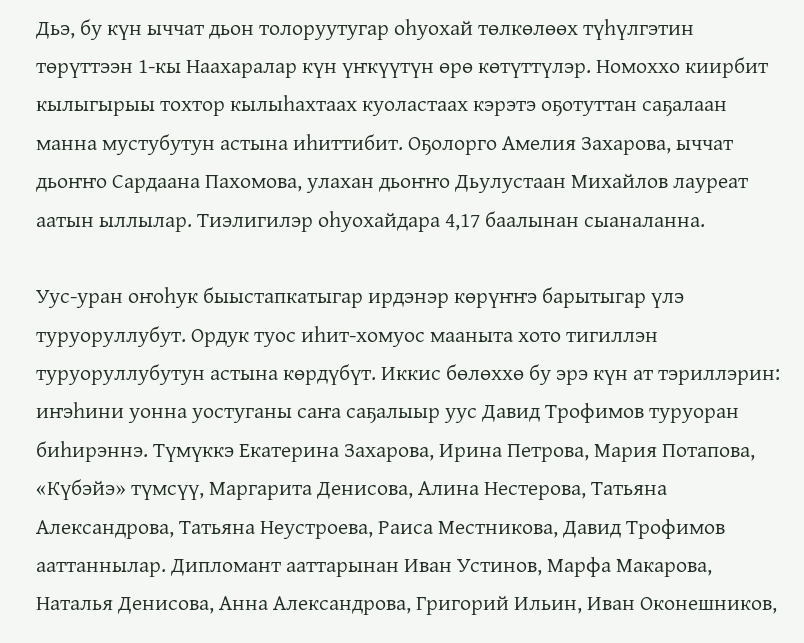Дьэ, бу күн ыччат дьон толоруутугар оһуохай төлкөлөөх түһүлгэтин төрүттээн 1-кы Наахаралар күн үҥкүүтүн өрө көтүттүлэр. Номоххо киирбит кылыгырыы тохтор кылыһахтаах куоластаах кэрэтэ оҕотуттан саҕалаан манна мустубутун астына иһиттибит. Оҕолорго Амелия Захарова, ыччат дьоҥҥо Сардаана Пахомова, улахан дьоҥҥо Дьулустаан Михайлов лауреат аатын ыллылар. Тиэлигилэр оһуохайдара 4,17 баалынан сыаналанна.

Уус-уран оҥоһук быыстапкатыгар ирдэнэр көрүҥҥэ барытыгар үлэ туруоруллубут. Ордук туос иһит-хомуос мааныта хото тигиллэн туруоруллубутун астына көрдүбүт. Иккис бөлөххө бу эрэ күн ат тэриллэрин: иҥэһини уонна уостуганы саҥа саҕалыыр уус Давид Трофимов туруоран биһирэннэ. Түмүккэ Екатерина Захарова, Ирина Петрова, Мария Потапова, «Күбэйэ» түмсүү, Маргарита Денисова, Алина Нестерова, Татьяна Александрова, Татьяна Неустроева, Раиса Местникова, Давид Трофимов ааттаннылар. Дипломант ааттарынан Иван Устинов, Марфа Макарова, Наталья Денисова, Анна Александрова, Григорий Ильин, Иван Оконешников,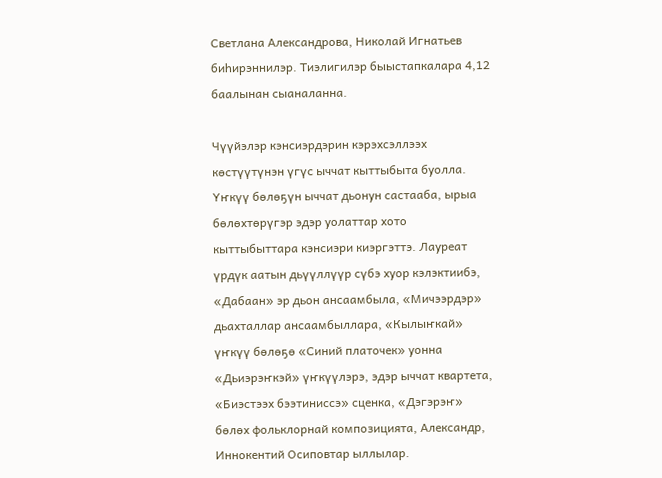Светлана Александрова, Николай Игнатьев биһирэннилэр. Тиэлигилэр быыстапкалара 4,12 баалынан сыаналанна.

Чүүйэлэр кэнсиэрдэрин кэрэхсэллээх көстүүтүнэн үгүс ыччат кыттыбыта буолла. Үҥкүү бөлөҕүн ыччат дьонун састааба, ырыа бөлөхтөрүгэр эдэр уолаттар хото кыттыбыттара кэнсиэри киэргэттэ. Лауреат үрдүк аатын дьүүллүүр сүбэ хуор кэлэктиибэ, «Дабаан» эр дьон ансаамбыла, «Мичээрдэр» дьахталлар ансаамбыллара, «Кылыҥкай» үҥкүү бөлөҕө «Синий платочек» уонна «Дьиэрэҥкэй» үҥкүүлэрэ, эдэр ыччат квартета, «Биэстээх бээтиниссэ» сценка, «Дэгэрэҥ» бөлөх фольклорнай композицията, Александр, Иннокентий Осиповтар ыллылар.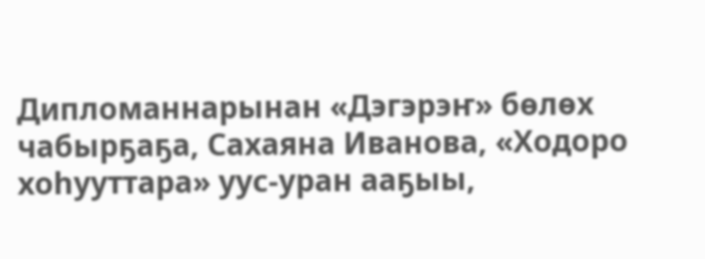Дипломаннарынан «Дэгэрэҥ» бөлөх чабырҕаҕа, Сахаяна Иванова, «Ходоро хоһууттара» уус-уран ааҕыы,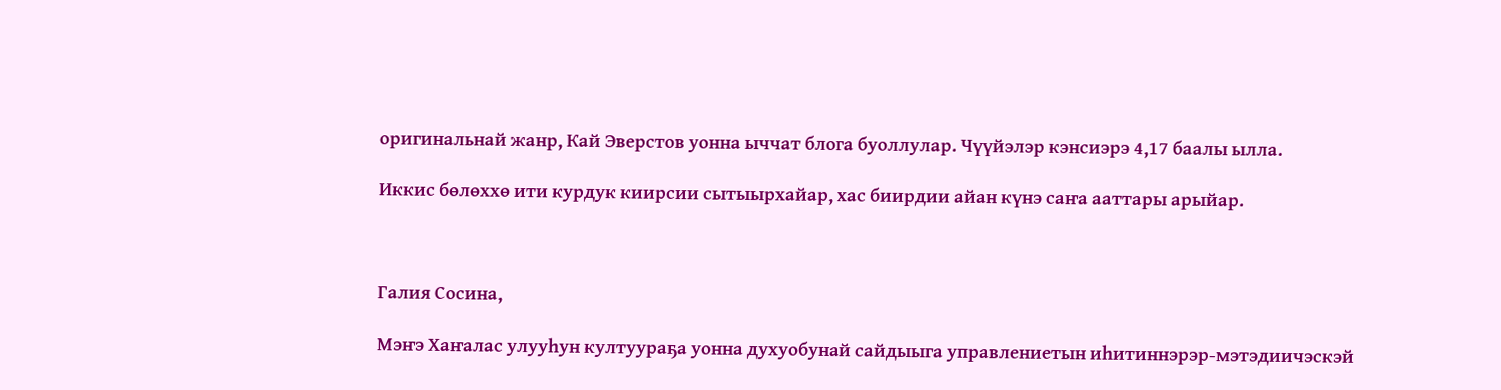оригинальнай жанр, Кай Эверстов уонна ыччат блога буоллулар. Чүүйэлэр кэнсиэрэ 4,17 баалы ылла.

Иккис бөлөххө ити курдук киирсии сытыырхайар, хас биирдии айан күнэ саҥа ааттары арыйар.



Галия Сосина,

Мэҥэ Хаҥалас улууһун култуураҕа уонна духуобунай сайдыыга управлениетын иһитиннэрэр-мэтэдиичэскэй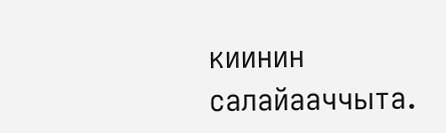киинин салайааччыта.